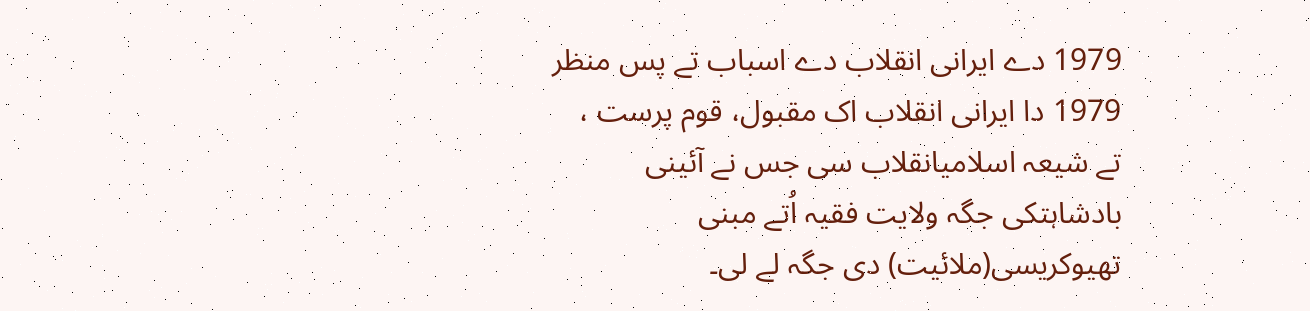1979 دے ایرانی انقلاب دے اسباب تے پس منظر
1979 دا ایرانی انقلاب اک مقبول، قوم پرست ، تے شیعہ اسلامیانقلاب سی جس نے آئینی بادشاہتکی جگہ ولایت فقیہ اُتے مبنی تھیوکریسی(ملائیت) دی جگہ لے لی۔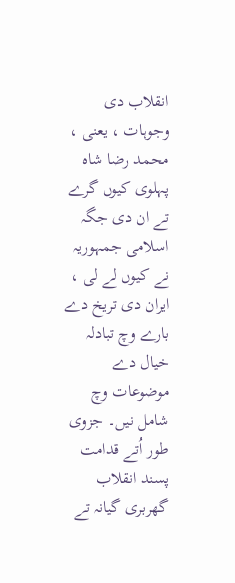انقلاب دی وجوہات ، یعنی ، محمد رضا شاہ پہلوی کیوں گرے تے ان دی جگہ اسلامی جمہوریہ نے کیوں لے لی ، ایران دی تریخ دے بارے وچ تبادلہ خیال دے موضوعات وچ شامل نيں۔ جزوی طور اُتے قدامت پسند انقلاب گھربری گیانہ تے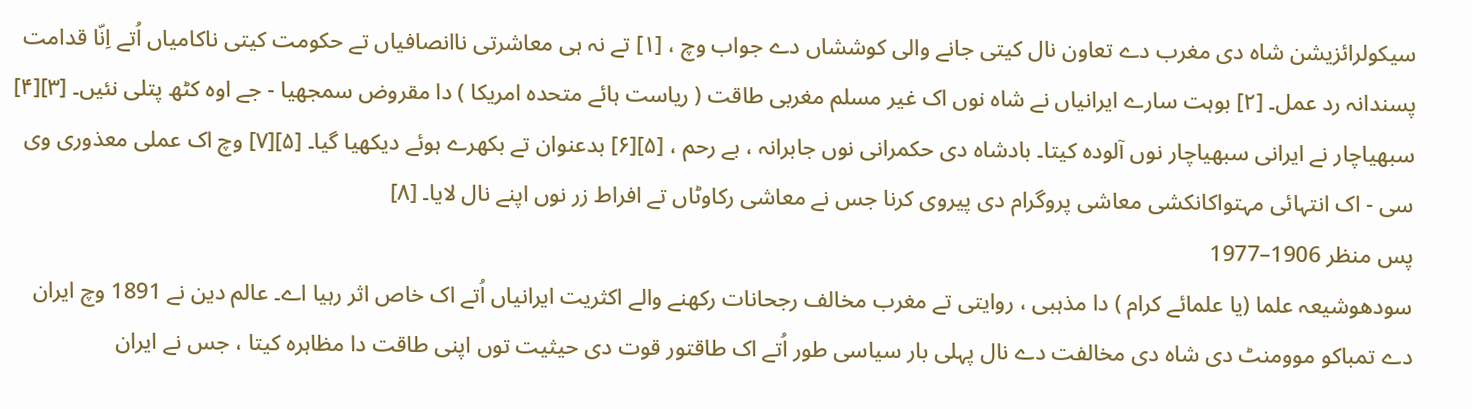سیکولرائزیشن شاہ دی مغرب دے تعاون نال کيتی جانے والی کوششاں دے جواب وچ ، [۱] تے نہ ہی معاشرتی ناانصافیاں تے حکومت کیتی ناکامیاں اُتے اِنّا قدامت پسندانہ رد عمل۔ [۲] بوہت سارے ایرانیاں نے شاہ نوں اک غیر مسلم مغربی طاقت ( ریاست ہائے متحدہ امریکا ) دا مقروض سمجھیا - جے اوہ کٹھ پتلی نئيں۔ [۳][۴] سبھیاچار نے ایرانی سبھیاچار نوں آلودہ کيتا۔ بادشاہ دی حکمرانی نوں جابرانہ ، بے رحم ، [۵][۶] بدعنوان تے بکھرے ہوئے دیکھیا گیا۔ [۵][۷] وچ اک عملی معذوری وی سی - اک انتہائی مہتواکانکشی معاشی پروگرام دی پیروی کرنا جس نے معاشی رکاوٹاں تے افراط زر نوں اپنے نال لایا۔ [۸]
پس منظر 1906–1977
سودھوشیعہ علما (یا علمائے کرام ) دا مذہبی ، روايتی تے مغرب مخالف رجحانات رکھنے والے اکثریت ایرانیاں اُتے اک خاص اثر رہیا اے۔ عالم دین نے 1891 وچ ایران دے تمباکو موومنٹ دی شاہ دی مخالفت دے نال پہلی بار سیاسی طور اُتے اک طاقتور قوت دی حیثیت توں اپنی طاقت دا مظاہرہ کيتا ، جس نے ایران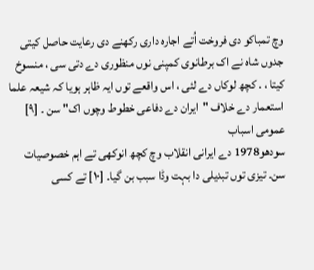وچ تمباکو دی فروخت اُتے اجارہ داری رکھنے دی رعایت حاصل کيتی جدوں شاہ نے اک برطانوی کمپنی نوں منظوری دے دتی سی ، منسوخ کيتا ، . کچھ لوکاں دے لئی ، اس واقعے توں ایہ ظاہر ہويا کہ شیعہ علما استعمار دے خلاف "ایران دے دفاعی خطوط وچوں اک" سن ۔ [۹]
عمومی اسباب
سودھو1978 دے ایرانی انقلاب وچ کچھ انوکھی تے اہم خصوصیات سن۔ تیزی توں تبدیلی دا بہت وڈا سبب بن گیا۔ [۱۰] تے کسی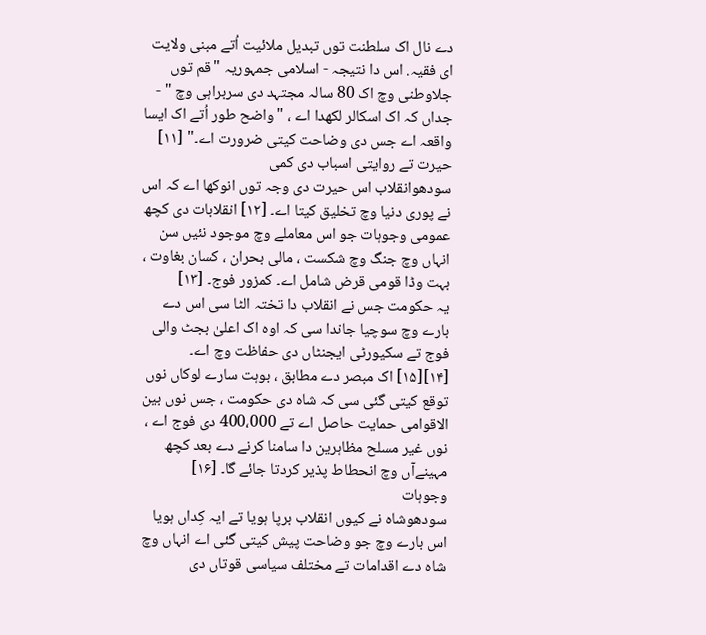دے نال اک سلطنت توں تبدیل ملائیت اُتے مبنی ولایت ای فقیہ. اس دا نتیجہ - اسلامی جمہوریہ "قم توں جلاوطنی وچ اک 80 سالہ مجتہد دی سربراہی وچ " - جداں کہ اک اسکالر لکھدا اے ، "واضح طور اُتے اک ایسا واقعہ اے جس دی وضاحت کيتی ضرورت اے۔" [۱۱]
حیرت تے روايتی اسباب دی کمی
سودھوانقلاب اس حیرت دی وجہ توں انوکھا اے کہ اس نے پوری دنیا وچ تخلیق کيتا اے۔ [۱۲] انقلابات دی کچھ عمومی وجوہات جو اس معاملے وچ موجود نئيں سن انہاں وچ جنگ وچ شکست ، مالی بحران ، کسان بغاوت ، بہت وڈا قومی قرض شامل اے۔ کمزور فوج۔ [۱۳]
یہ حکومت جس نے انقلاب دا تختہ الٹا سی اس دے بارے وچ سوچیا جاندا سی کہ اوہ اک اعلیٰ بجٹ والی فوج تے سکیورٹی ایجنٹاں دی حفاظت وچ اے۔ [۱۴][۱۵] اک مبصر دے مطابق ، بوہت سارے لوکاں نوں توقع کيتی گئی سی کہ شاہ دی حکومت ، جس نوں بین الاقوامی حمایت حاصل اے تے 400،000 دی فوج اے ، نوں غیر مسلح مظاہرین دا سامنا کرنے دے بعد کچھ مہینےآں وچ انحطاط پذیر کردتا جائے گا۔ [۱۶]
وجوہات
سودھوشاہ نے کیوں انقلاب برپا ہويا تے ایہ کِداں ہويا اس بارے وچ جو وضاحت پیش کيتی گئی اے انہاں وچ شاہ دے اقدامات تے مختلف سیاسی قوتاں دی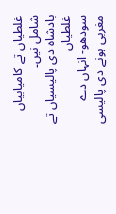غلطیاں تے کامیابیاں شامل نيں۔
بادشاہ دی پالیسیاں تے غلطیاں
سودھو- انہاں دے مغربی ہونے دی پالیسی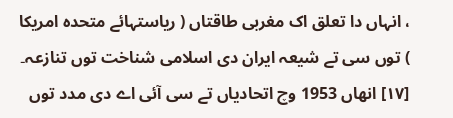، انہاں دا تعلق اک مغربی طاقتاں ( ریاستہائے متحدہ امریکا ) توں سی تے شیعہ ایران دی اسلامی شناخت توں تنازعہ۔ [۱۷] انھاں 1953 وچ اتحادیاں تے سی آئی اے دی مدد توں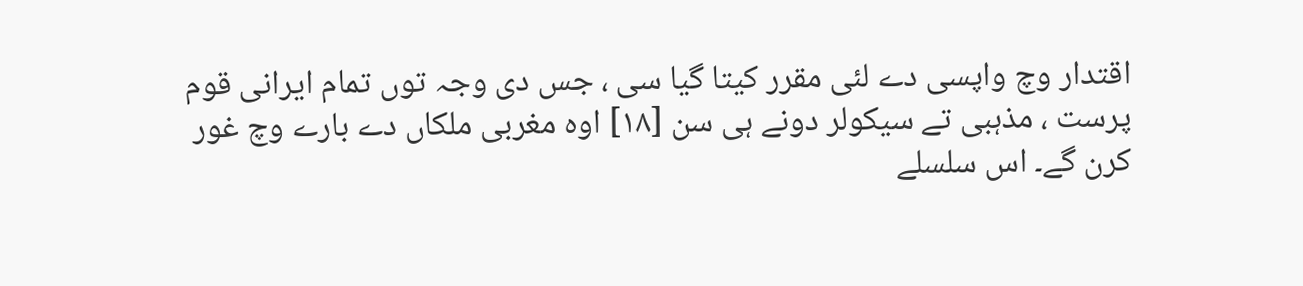اقتدار وچ واپسی دے لئی مقرر کيتا گیا سی ، جس دی وجہ توں تمام ایرانی قوم پرست ، مذہبی تے سیکولر دونے ہی سن [۱۸] اوہ مغربی ملکاں دے بارے وچ غور کرن گے۔ اس سلسلے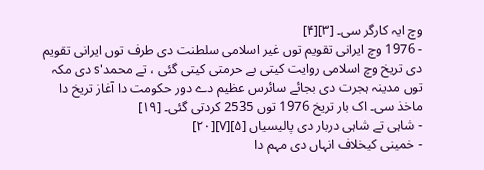وچ ایہ کارگر سی۔ [۳][۴]
- 1976 وچ ایرانی تقویم توں غیر اسلامی سلطنت دی طرف توں ایرانی تقویم دی تریخ وچ اسلامی روایت کيتی بے حرمتی کيتی گئی ، تے محمد's دی مکہ توں مدینہ ہجرت دی بجائے سائرس عظیم دے دور حکومت دا آغاز تریخ دا ماخذ سی۔ اک بار تریخ 1976 توں 2535 کردتی گئی۔ [۱۹]
- شاہی تے شاہی دربار دی پالیسیاں [۵][۷][۲۰]
- خمینی کیخلاف انہاں دی مہم دا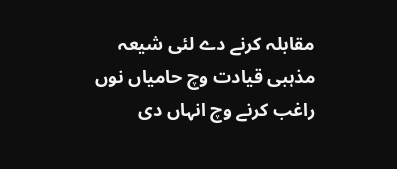مقابلہ کرنے دے لئی شیعہ مذہبی قیادت وچ حامیاں نوں راغب کرنے وچ انہاں دی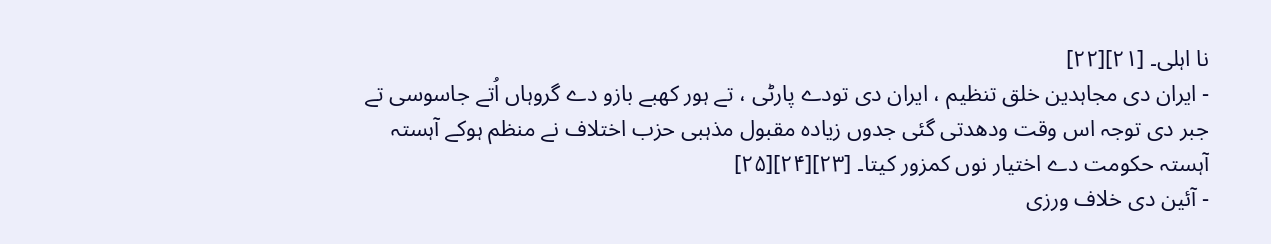نا اہلی۔ [۲۱][۲۲]
- ایران دی مجاہدین خلق تنظیم ، ایران دی تودے پارٹی ، تے ہور کھبے بازو دے گروہاں اُتے جاسوسی تے جبر دی توجہ اس وقت ودھدتی گئی جدوں زیادہ مقبول مذہبی حزب اختلاف نے منظم ہوکے آہستہ آہستہ حکومت دے اختیار نوں کمزور کيتا۔ [۲۳][۲۴][۲۵]
- آئین دی خلاف ورزی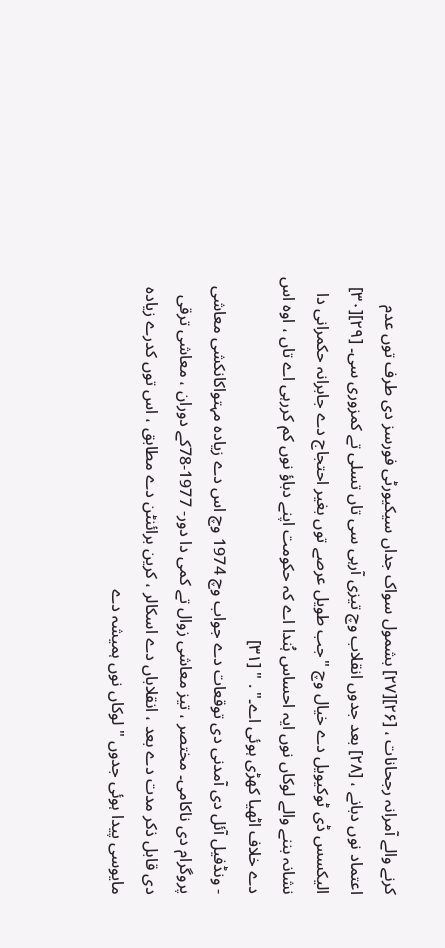کرنے والے آمرانہ رجحانات ، [۲۶][۲۷] بشمول سواک جداں سیکیورٹی فورسز دی طرف توں عدم اعتماد نوں دبانے ، [۲۸] بعد جدوں انقلاب وچ تیزی آرہی سی تاں تسلی تے کمزوری سی۔ [۲۹][۳۰] الیکسس ڈی ٹوکیویل دے خیال وچ "جب طویل عرصے توں بغیر احتجاج دے جابرانہ حکمرانی دا نشانہ بننے والے لوکاں نوں ایہ احساس ہُندا اے کہ حکومت اپنے دباؤ نوں کم کررہی اے تاں ، اوہ اس دے خلاف اٹھیا کھڑی ہوئی اے۔" . " [۳۱]
- ونڈفیل آئل دی آمدنی دی توقعات دے جواب وچ 1974 وچ اس دے زیادہ مہتواکانکشی معاشی پروگرام دی ناکامی۔ مختصر ، تیز معاشی زوال تے کمی دا دور- 1977-78کے دوران ، معاشی ترقی دی قابل ذکر مدت دے بعد ، انقلاباں دے اسکالر ، کرین برائنٹن دے مطابق ، اس توں کدرے زیادہ مایوسی پیدا ہوئی جدوں "لوکاں نوں ہمیشہ دے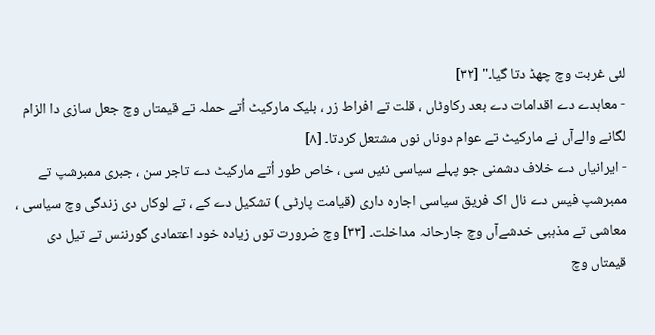لئی غربت وچ چھڈ دتا گیا۔" [۳۲]
- معاہدے دے اقدامات دے بعد رکاوٹاں ، قلت تے افراط زر ، بلیک مارکیٹ اُتے حملہ تے قیمتاں وچ جعل سازی دا الزام لگانے والےآں نے مارکیٹ تے عوام دوناں نوں مشتعل کردتا۔ [۸]
- ایرانیاں دے خلاف دشمنی جو پہلے سیاسی نئيں سی ، خاص طور اُتے مارکیٹ دے تاجر سن ، جبری ممبرشپ تے ممبرشپ فیس دے نال اک فریق سیاسی اجارہ داری (قیامت پارٹی ) تشکیل دے کے ، تے لوکاں دی زندگی وچ سیاسی ، معاشی تے مذہبی خدشےآں وچ جارحانہ مداخلت۔ [۳۳] وچ ضرورت توں زیادہ خود اعتمادی گورننس تے تیل دی قیمتاں وچ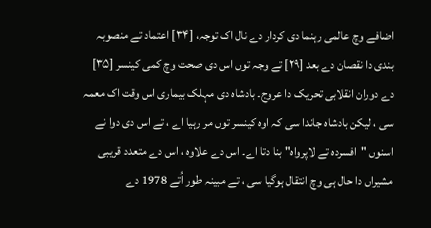اضافے وچ عالمی رہنما دی کردار دے نال اک توجہ، [۳۴] اعتماد تے منصوبہ بندی دا نقصان دے بعد [۲۹] تے وجہ توں اس دی صحت وچ کمی کینسر [۳۵] دے دوران انقلابی تحریک دا عروج۔ بادشاہ دی مہلک بیماری اس وقت اک معمہ سی ، لیکن بادشاہ جاندا سی کہ اوہ کینسر توں مر رہیا اے ، تے اس دی دوا نے اسنوں "افسردہ تے لاپرواہ" بنا دتا اے۔ اس دے علاوہ ، اس دے متعدد قریبی مشیراں دا حال ہی وچ انتقال ہوگیا سی ، تے مبینہ طور اُتے 1978 دے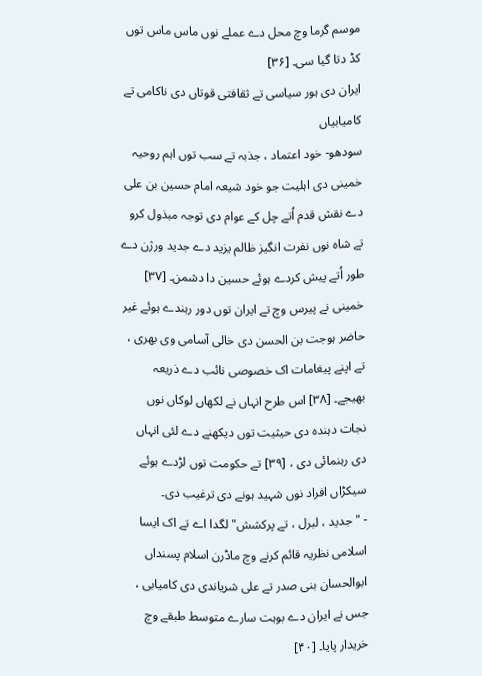موسم گرما وچ محل دے عملے نوں ماس ماس توں کڈ دتا گیا سی۔ [۳۶]
ایران دی ہور سیاسی تے ثقافتی قوتاں دی ناکامی تے کامیابیاں
سودھو- خود اعتماد ، جذبہ تے سب توں اہم روحیہ خمینی دی اہلیت جو خود شیعہ امام حسین بن علی دے نقش قدم اُتے چل کے عوام دی توجہ مبذول کرو تے شاہ نوں نفرت انگیز ظالم یزید دے جدید ورژن دے طور اُتے پیش کردے ہوئے حسین دا دشمن۔ [۳۷] خمینی نے پیرس وچ تے ایران توں دور رہندے ہوئے غیر حاضر ہوجت بن الحسن دی خالی آسامی وی بھری ، تے اپنے پیغامات اک خصوصی نائب دے ذریعہ بھیجے۔ [۳۸] اس طرح انہاں نے لکھاں لوکاں نوں نجات دہندہ دی حیثیت توں دیکھنے دے لئی انہاں دی رہنمائی دی ، [۳۹] تے حکومت توں لڑدے ہوئے سیکڑاں افراد نوں شہید ہونے دی ترغیب دی۔
- "جدید ، لبرل ، تے پرکشش" لگدا اے تے اک ایسا اسلامی نظریہ قائم کرنے وچ ماڈرن اسلام پسنداں ابوالحسان بنی صدر تے علی شریاندی دی کامیابی ، جس نے ایران دے بوہت سارے متوسط طبقے وچ خریدار پایا۔ [۴۰]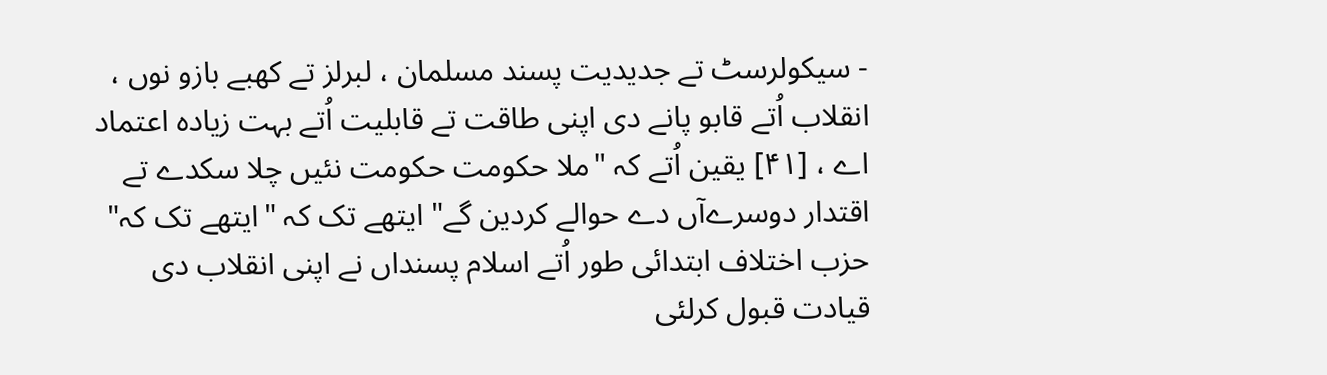- سیکولرسٹ تے جدیدیت پسند مسلمان ، لبرلز تے کھبے بازو نوں ، انقلاب اُتے قابو پانے دی اپنی طاقت تے قابلیت اُتے بہت زیادہ اعتماد اے ، [۴۱] یقین اُتے کہ "ملا حکومت حکومت نئيں چلا سکدے تے اقتدار دوسرےآں دے حوالے کردین گے" ایتھے تک کہ "ایتھے تک کہ" حزب اختلاف ابتدائی طور اُتے اسلام پسنداں نے اپنی انقلاب دی قیادت قبول کرلئی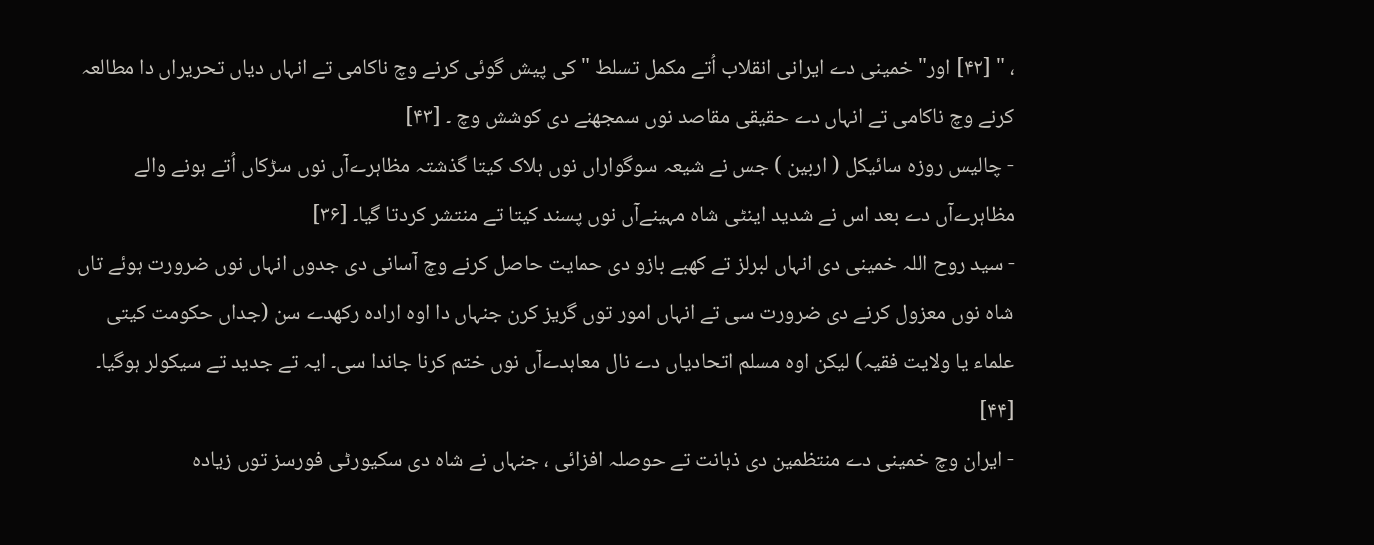، " [۴۲] اور" خمینی دے ایرانی انقلاب اُتے مکمل تسلط "کی پیش گوئی کرنے وچ ناکامی تے انہاں دیاں تحریراں دا مطالعہ کرنے وچ ناکامی تے انہاں دے حقیقی مقاصد نوں سمجھنے دی کوشش وچ ۔ [۴۳]
- چالیس روزہ سائیکل ( اربین ) جس نے شیعہ سوگواراں نوں ہلاک کيتا گذشتہ مظاہرےآں نوں سڑکاں اُتے ہونے والے مظاہرےآں دے بعد اس نے شدید اینٹی شاہ مہینےآں نوں پسند کيتا تے منتشر کردتا گیا۔ [۳۶]
- سید روح اللہ خمینی دی انہاں لبرلز تے کھبے بازو دی حمایت حاصل کرنے وچ آسانی دی جدوں انہاں نوں ضرورت ہوئے تاں شاہ نوں معزول کرنے دی ضرورت سی تے انہاں امور توں گریز کرن جنہاں دا اوہ ارادہ رکھدے سن (جداں حکومت کیتی علماء یا ولایت فقیہ) لیکن اوہ مسلم اتحادیاں دے نال معاہدےآں نوں ختم کرنا جاندا سی۔ ایہ تے جدید تے سیکولر ہوگیا۔ [۴۴]
- ایران وچ خمینی دے منتظمین دی ذہانت تے حوصلہ افزائی ، جنہاں نے شاہ دی سکیورٹی فورسز توں زیادہ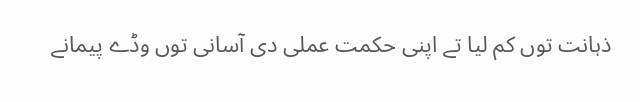ذہانت توں کم لیا تے اپنی حکمت عملی دی آسانی توں وڈے پیمانے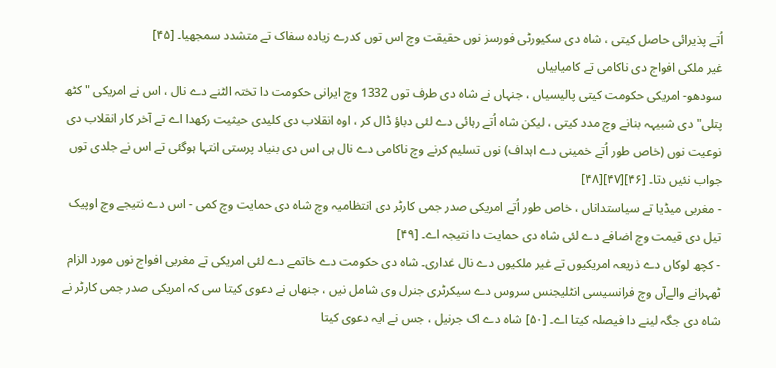اُتے پذیرائی حاصل کيتی ، شاہ دی سکیورٹی فورسز نوں حقیقت وچ اس توں کدرے زیادہ سفاک تے متشدد سمجھیا۔ [۴۵]
غیر ملکی افواج دی ناکامی تے کامیابیاں
سودھو- امریکی حکومت کیتی پالیسیاں ، جنہاں نے شاہ دی طرف توں 1332 وچ ایرانی حکومت دا تختہ الٹنے دے نال ، اس نے امریکی "کٹھ پتلی" دی شبیہہ بنانے وچ مدد کيتی ، لیکن شاہ اُتے رہائی دے لئی دباؤ ڈال کر ، اوہ انقلاب دی کلیدی حیثیت رکھدا اے تے آخر کار انقلاب دی نوعیت نوں (خاص طور اُتے خمینی دے اہداف) نوں تسلیم کرنے وچ ناکامی دے نال ہی اس دی بنیاد پرستی انتہا ہوگئی تے اس نے جلدی توں جواب نئيں دتا۔ [۴۶][۴۷][۴۸]
- مغربی میڈیا تے سیاستداناں ، خاص طور اُتے امریکی صدر جمی کارٹر دی انتظامیہ وچ شاہ دی حمایت وچ کمی - اس دے نتیجے وچ اوپیک تیل دی قیمت وچ اضافے دے لئی شاہ دی حمایت دا نتیجہ اے۔ [۴۹]
- کچھ لوکاں دے ذریعہ امریکیوں تے غیر ملکیوں دے نال غداری۔ شاہ دی حکومت دے خاتمے دے لئی امریکی تے مغربی افواج نوں مورد الزام ٹھہرانے والےآں وچ فرانسیسی انٹلیجنس سروس دے سیکرٹری جنرل وی شامل نيں ، جنھاں نے دعوی کيتا سی کہ امریکی صدر جمی کارٹر نے شاہ دی جگہ لینے دا فیصلہ کيتا اے۔ [۵۰] شاہ دے اک جرنیل ، جس نے ایہ دعوی کيتا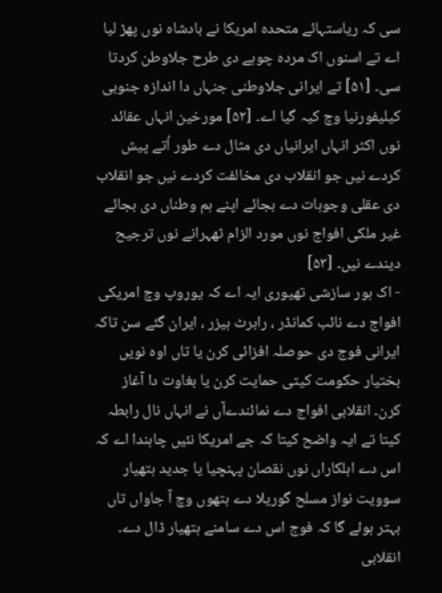سی کہ ریاستہائے متحدہ امریکا نے بادشاہ نوں پھڑ لیا اے تے اسنوں اک مردہ چوہے دی طرح جلاوطن کردتا سی۔ [۵۱] تے ایرانی جلاوطنی جنہاں دا اندازہ جنوبی کیلیفورنیا وچ کیہ گیا اے۔ [۵۲] مورخین انہاں عقائد نوں اکثر انہاں ایرانیاں دی مثال دے طور اُتے پیش کردے نيں جو انقلاب دی مخالفت کردے نيں جو انقلاب دی عقلی وجوہات دے بجائے اپنے ہم وطناں دی بجائے غیر ملکی افواج نوں مورد الزام ٹھہرانے نوں ترجیح دیندے نيں۔ [۵۳]
- اک ہور سازشی تھیوری ایہ اے کہ یوروپ وچ امریکی افواج دے نائب کمانڈر ، رابرٹ ہیزر ، ایران گئے سن تاکہ ایرانی فوج دی حوصلہ افزائی کرن یا تاں اوہ نويں بختیار حکومت کیتی حمایت کرن یا بغاوت دا آغاز کرن۔ انقلابی افواج دے نمائندےآں نے انہاں نال رابطہ کيتا تے ایہ واضح کيتا کہ جے امریکا نئيں چاہندا اے کہ اس دے اہلکاراں نوں نقصان پہنچیا یا جدید ہتھیار سوویت نواز مسلح گوریلا دے ہتھوں وچ آ جاواں تاں بہتر ہوئے گا کہ فوج اس دے سامنے ہتھیار ڈال دے۔ انقلابی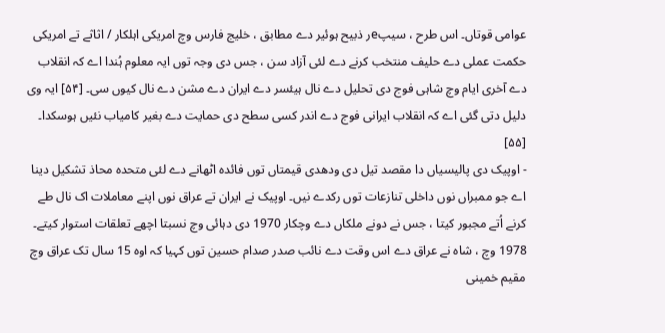عوامی قوتاں۔ اس طرح ، سیپeر ذبیح ہوئیر دے مطابق ، خلیج فارس وچ امریکی اہلکار / اثاثے تے امریکی حکمت عملی دے حلیف منتخب کرنے دے لئی آزاد سن ، جس دی وجہ توں ایہ معلوم ہُندا اے کہ انقلاب دے آخری ایام وچ شاہی فوج دی تحلیل دے نال ہیئسر دے ایران دے مشن دے نال کیوں سی۔ [۵۴] ایہ وی دلیل دتی گئی اے کہ انقلاب ایرانی فوج دے اندر کسی سطح دی حمایت دے بغیر کامیاب نئيں ہوسکدا۔ [۵۵]
- اوپیک دی پالیسیاں دا مقصد تیل دی ودھدی قیمتاں توں فائدہ اٹھانے دے لئی متحدہ محاذ تشکیل دینا اے جو ممبراں نوں داخلی تنازعات توں رکدے نيں۔ اوپیک نے ایران تے عراق نوں اپنے معاملات اک نال طے کرنے اُتے مجبور کيتا ، جس نے دونے ملکاں دے وچکار 1970 دی دہائی وچ نسبتا اچھے تعلقات استوار کیتے۔ 1978 وچ ، شاہ نے عراق دے اس وقت دے نائب صدر صدام حسین توں کہیا کہ اوہ 15 سال تک عراق وچ مقیم خمینی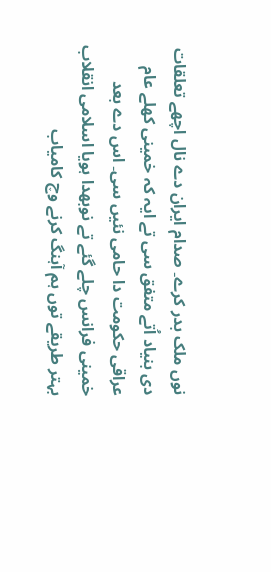نوں ملک بدر کرے۔ صدام ایران دے نال اچھے تعلقات دی بنیاد اُتے متفق سی تے ایہ کہ خمینی کھلے عام عراقی حکومت دا حامی نئيں سی۔ اس دے بعد خمینی فرانس چلے گئے تے نوبھدا ہويا اسلامی انقلاب بہتر طریقے توں ہم آہنگ کرنے وچ کامیاب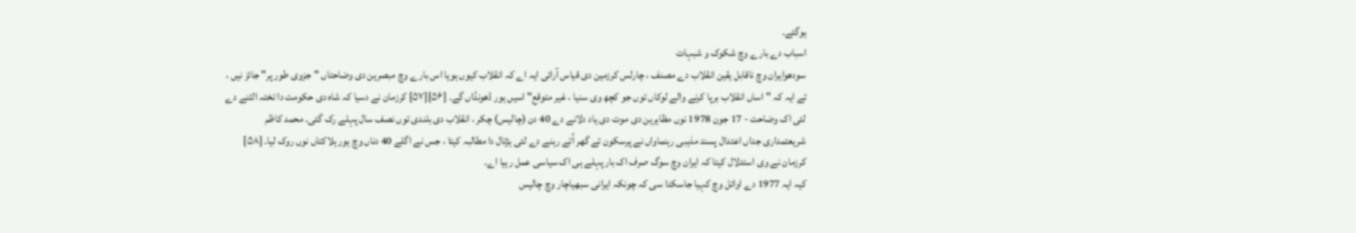ہوگئے۔
اسباب دے بارے وچ شکوک و شبہات
سودھوایران وچ ناقابل یقین انقلاب دے مصنف ، چارلس کرزمین دی قیاس آرائی ایہ اے کہ انقلاب کیوں ہويا اس بارے وچ مبصرین دی وضاحتاں "جزوی طور پر" جائز نيں ، تے ایہ کہ "اساں انقلاب برپا کرنے والے لوکاں توں جو کچھ وی سنیا ، غیر متوقع" اسيں ہور ڈھونڈاں گے۔ [۵۶][۵۷] کرزمان نے دسیا کہ شاہ دی حکومت دا تختہ الٹنے دے لئی اک وضاحت - 17 جون 1978 نوں مظاہرین دی موت دی یاد دلانے دے 40 دن (چالیس) چکر ، انقلاب دی بلندی توں نصف سال پہلے رک گئی۔ محمد کاظم شریعتمداری جداں اعتدال پسند مذہبی رہنماواں نے پرسکون تے گھر اُتے رہنے دے لئی ہڑتال دا مطالبہ کيتا ، جس نے اگلے 40 دناں وچ ہور ہلاکتاں نوں روک لیا۔ [۵۸] کرزمان نے وی استدلال کيتا کہ ایران وچ سوگ صرف اک بار پہلے ہی اک سیاسی عمل رہیا اے۔
کیہ ایہ 1977 دے اوائل وچ کہیا جاسکدا سی کہ چونکہ ایرانی سبھیاچار وچ چالیس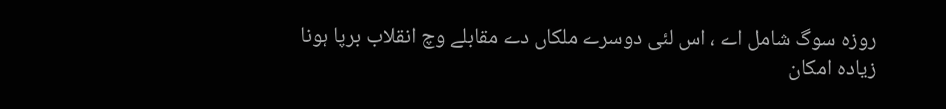روزہ سوگ شامل اے ، اس لئی دوسرے ملکاں دے مقابلے وچ انقلاب برپا ہونا زیادہ امکان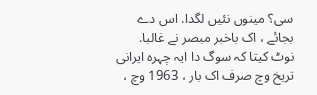سی؟ مینوں نئيں لگدا. اس دے بجائے ، اک باخبر مبصر نے غالبا. نوٹ کيتا کہ سوگ دا ایہ چہرہ ایرانی تریخ وچ صرف اک بار ، 1963 وچ ،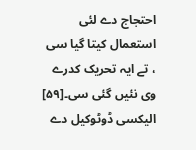احتجاج دے لئی استعمال کيتا گیا سی ، تے ایہ تحریک کدرے وی نئيں گئی سی۔[۵۹]
الیکسی ڈوٹوکیل دے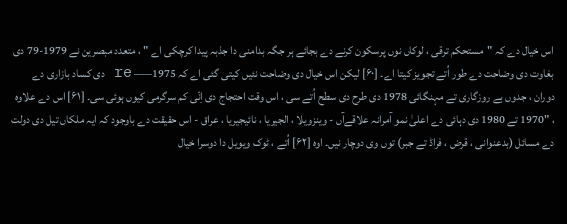اس خیال دے کہ "مستحکم ترقی ، لوکاں نوں پرسکون کرنے دے بجائے ہر جگہ بدامنی دا جذبہ پیدا کرچکی اے " ، متعدد مبصرین نے 1979-79 دی بغاوت دی وضاحت دے طور اُتے تجویز کيتا اے۔ [۶۰] لیکن اس خیال دی وضاحت نئيں کيتی گئی اے کہ 1975––– re دی کساد بازاری دے دوران ، جدوں بے روزگاری تے مہنگائی 1978 دی طرح دی سطح اُتے سی ، اس وقت احتجاج دی اِنّی کم سرگرمی کیوں ہوئی سی۔ [۶۱] اس دے علاوہ ، "1970 تے 1980 دی دہائی دے اعلیٰ نمو آمرانہ علاقےآں - وینزویلا ، الجیریا ، نائیجیریا ، عراق - اس حقیقت دے باوجود کہ ایہ ملکاں تیل دی دولت دے مسائل (بدعنوانی ، قرض ، فراڈ تے جبر) توں وی دوچار نيں۔ اوہ [۶۲] اُتے ، ٹوک ویویل دا دوسرا خیال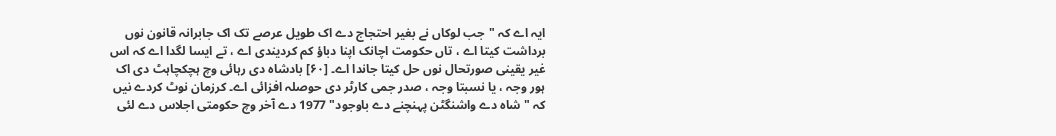ایہ اے کہ "جب لوکاں نے بغیر احتجاج دے اک طویل عرصے تک اک جابرانہ قانون نوں برداشت کيتا اے ، تاں حکومت اچانک اپنا دباؤ کم کردیندی اے ، تے ایسا لگدا اے کہ اس غیر یقینی صورتحال نوں حل کيتا جاندا اے۔ [۶۰] بادشاہ دی رہائی وچ ہچکچاہٹ دی اک ہور وجہ ، یا نسبتا وجہ ، صدر جمی کارٹر دی حوصلہ افزائی اے۔ کرزمان نوٹ کردے نيں کہ "شاہ دے واشنگٹن پہنچنے دے باوجود" 1977 دے آخر وچ حکومتی اجلاس دے لئی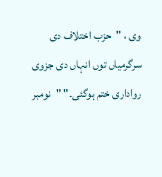وی ، "حزب اختلاف دی سرگرمیاں توں انہاں دی جزوی رواداری ختم ہوگئی۔" "نومبر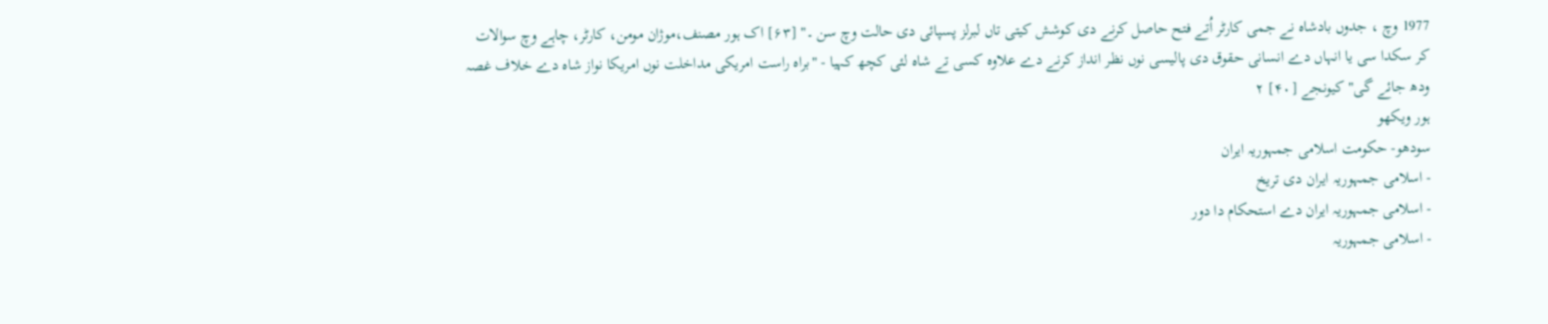1977 وچ ، جدوں بادشاہ نے جمی کارٹر اُتے فتح حاصل کرنے دی کوشش کيتی تاں لبرلز پسپائی دی حالت وچ سن ۔" [۶۳] اک ہور مصنف،موژان مومن، کارٹر، چاہے وچ سوالات کر سکدا سی یا انہاں دے انسانی حقوق دی پالیسی نوں نظر انداز کرنے دے علاوہ کسی تے شاہ لئی کچھ کہیا - "براہ راست امریکی مداخلت نوں امریکا نواز شاہ دے خلاف غصہ ودھ جائے گی" کیونجے [۴۰] ۲
ہور ویکھو
سودھو- حکومت اسلامی جمہوریہ ایران
- اسلامی جمہوریہ ایران دی تریخ
- اسلامی جمہوریہ ایران دے استحکام دا دور
- اسلامی جمہوریہ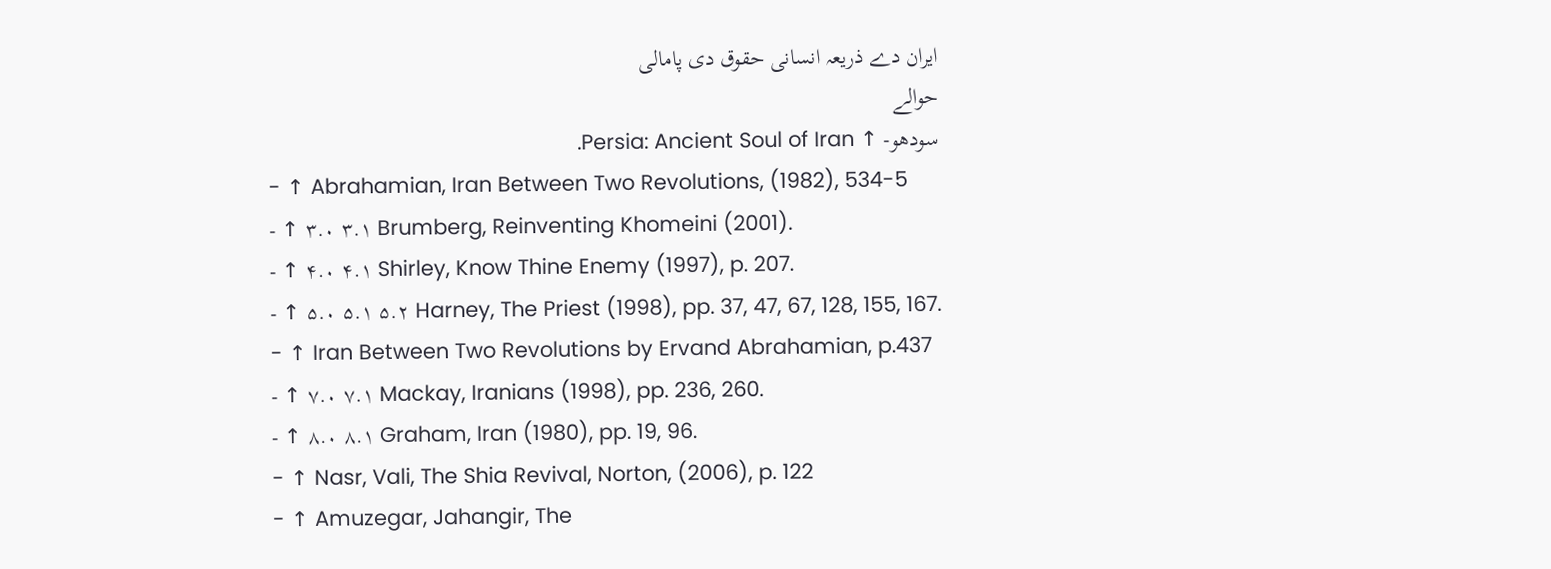ایران دے ذریعہ انسانی حقوق دی پامالی
حوالے
سودھو- ↑ Persia: Ancient Soul of Iran.
- ↑ Abrahamian, Iran Between Two Revolutions, (1982), 534-5
- ↑ ۳.۰ ۳.۱ Brumberg, Reinventing Khomeini (2001).
- ↑ ۴.۰ ۴.۱ Shirley, Know Thine Enemy (1997), p. 207.
- ↑ ۵.۰ ۵.۱ ۵.۲ Harney, The Priest (1998), pp. 37, 47, 67, 128, 155, 167.
- ↑ Iran Between Two Revolutions by Ervand Abrahamian, p.437
- ↑ ۷.۰ ۷.۱ Mackay, Iranians (1998), pp. 236, 260.
- ↑ ۸.۰ ۸.۱ Graham, Iran (1980), pp. 19, 96.
- ↑ Nasr, Vali, The Shia Revival, Norton, (2006), p. 122
- ↑ Amuzegar, Jahangir, The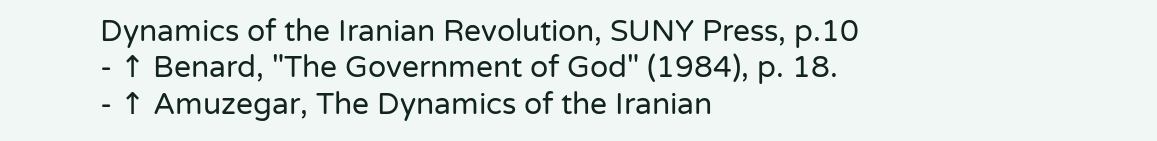Dynamics of the Iranian Revolution, SUNY Press, p.10
- ↑ Benard, "The Government of God" (1984), p. 18.
- ↑ Amuzegar, The Dynamics of the Iranian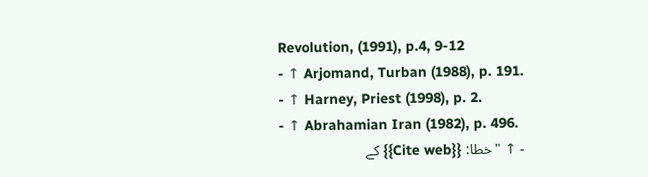Revolution, (1991), p.4, 9-12
- ↑ Arjomand, Turban (1988), p. 191.
- ↑ Harney, Priest (1998), p. 2.
- ↑ Abrahamian Iran (1982), p. 496.
- ↑ "خطا: {{Cite web}} کے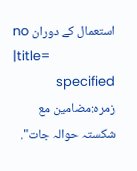استعمال کے دوران no
|title=
specified زمرہ:مضامین مع شکستہ حوالہ جات".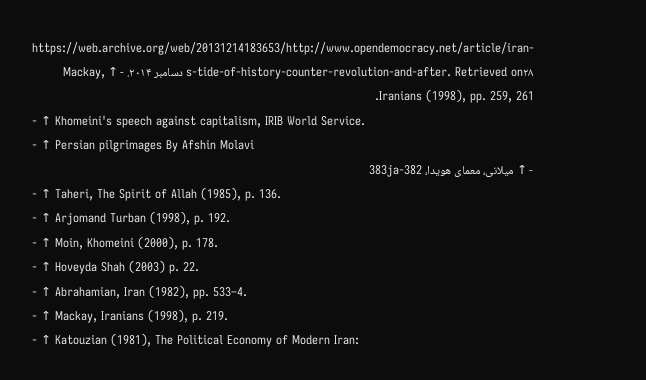https://web.archive.org/web/20131214183653/http://www.opendemocracy.net/article/iran-s-tide-of-history-counter-revolution-and-after. Retrieved on۲۸ دسامبر ۲۰۱۴. - ↑ Mackay, Iranians (1998), pp. 259, 261.
- ↑ Khomeini's speech against capitalism, IRIB World Service.
- ↑ Persian pilgrimages By Afshin Molavi
- ↑ میلانی، معمای هویدا، 382-383ja
- ↑ Taheri, The Spirit of Allah (1985), p. 136.
- ↑ Arjomand Turban (1998), p. 192.
- ↑ Moin, Khomeini (2000), p. 178.
- ↑ Hoveyda Shah (2003) p. 22.
- ↑ Abrahamian, Iran (1982), pp. 533–4.
- ↑ Mackay, Iranians (1998), p. 219.
- ↑ Katouzian (1981), The Political Economy of Modern Iran: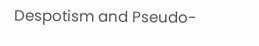Despotism and Pseudo-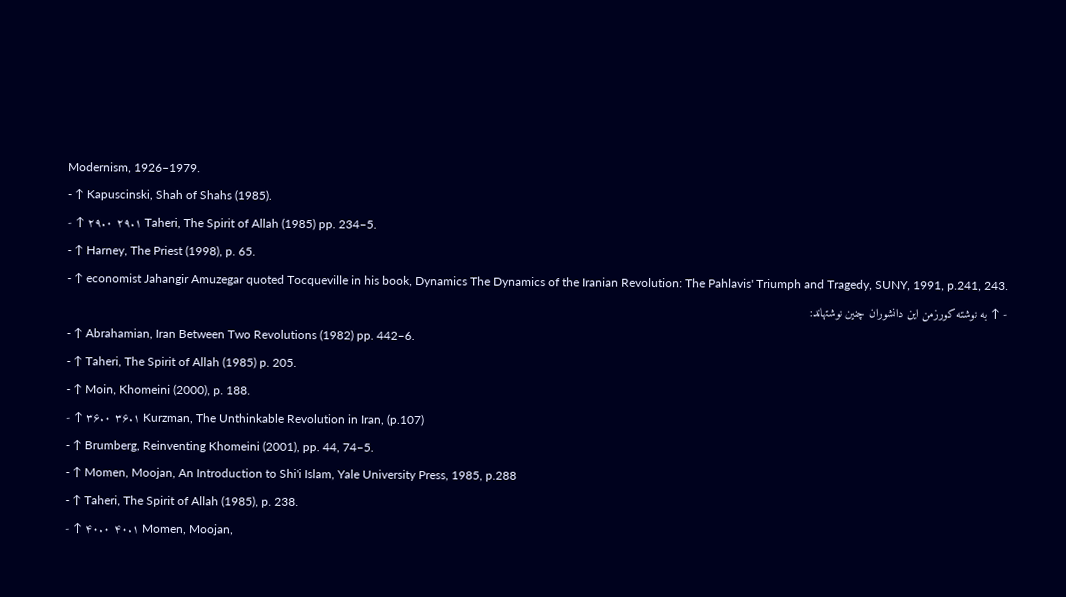Modernism, 1926–1979.
- ↑ Kapuscinski, Shah of Shahs (1985).
- ↑ ۲۹.۰ ۲۹.۱ Taheri, The Spirit of Allah (1985) pp. 234–5.
- ↑ Harney, The Priest (1998), p. 65.
- ↑ economist Jahangir Amuzegar quoted Tocqueville in his book, Dynamics The Dynamics of the Iranian Revolution: The Pahlavis' Triumph and Tragedy, SUNY, 1991, p.241, 243.
- ↑ به نوشته کورزمن این دانشوران چنین نوشتهاند:
- ↑ Abrahamian, Iran Between Two Revolutions (1982) pp. 442–6.
- ↑ Taheri, The Spirit of Allah (1985) p. 205.
- ↑ Moin, Khomeini (2000), p. 188.
- ↑ ۳۶.۰ ۳۶.۱ Kurzman, The Unthinkable Revolution in Iran, (p.107)
- ↑ Brumberg, Reinventing Khomeini (2001), pp. 44, 74–5.
- ↑ Momen, Moojan, An Introduction to Shi'i Islam, Yale University Press, 1985, p.288
- ↑ Taheri, The Spirit of Allah (1985), p. 238.
- ↑ ۴۰.۰ ۴۰.۱ Momen, Moojan,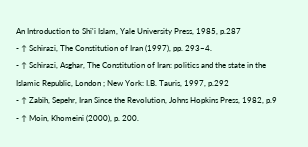An Introduction to Shi'i Islam, Yale University Press, 1985, p.287
- ↑ Schirazi, The Constitution of Iran (1997), pp. 293–4.
- ↑ Schirazi, Asghar, The Constitution of Iran: politics and the state in the Islamic Republic, London ; New York: I.B. Tauris, 1997, p.292
- ↑ Zabih, Sepehr, Iran Since the Revolution, Johns Hopkins Press, 1982, p.9
- ↑ Moin, Khomeini (2000), p. 200.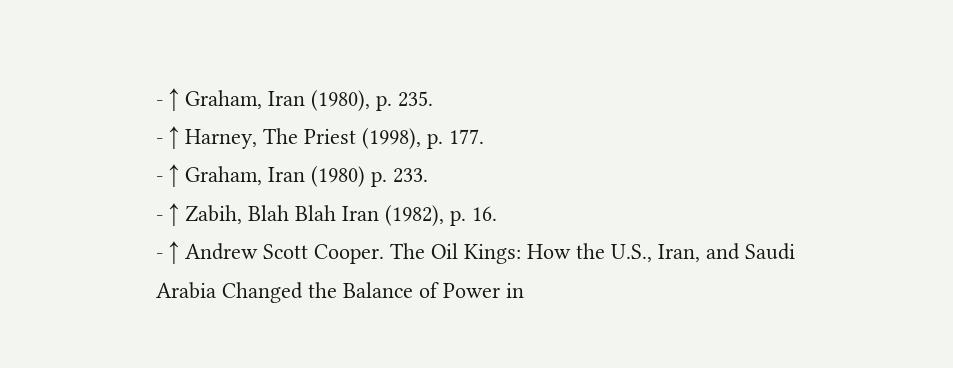- ↑ Graham, Iran (1980), p. 235.
- ↑ Harney, The Priest (1998), p. 177.
- ↑ Graham, Iran (1980) p. 233.
- ↑ Zabih, Blah Blah Iran (1982), p. 16.
- ↑ Andrew Scott Cooper. The Oil Kings: How the U.S., Iran, and Saudi Arabia Changed the Balance of Power in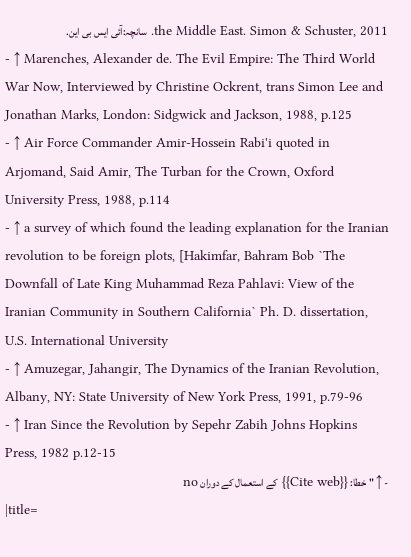the Middle East. Simon & Schuster, 2011. سانچہ:آئی ایس بی این.
- ↑ Marenches, Alexander de. The Evil Empire: The Third World War Now, Interviewed by Christine Ockrent, trans Simon Lee and Jonathan Marks, London: Sidgwick and Jackson, 1988, p.125
- ↑ Air Force Commander Amir-Hossein Rabi'i quoted in Arjomand, Said Amir, The Turban for the Crown, Oxford University Press, 1988, p.114
- ↑ a survey of which found the leading explanation for the Iranian revolution to be foreign plots, [Hakimfar, Bahram Bob `The Downfall of Late King Muhammad Reza Pahlavi: View of the Iranian Community in Southern California` Ph. D. dissertation, U.S. International University
- ↑ Amuzegar, Jahangir, The Dynamics of the Iranian Revolution, Albany, NY: State University of New York Press, 1991, p.79-96
- ↑ Iran Since the Revolution by Sepehr Zabih Johns Hopkins Press, 1982 p.12-15
- ↑ "خطا: {{Cite web}} کے استعمال کے دوران no
|title=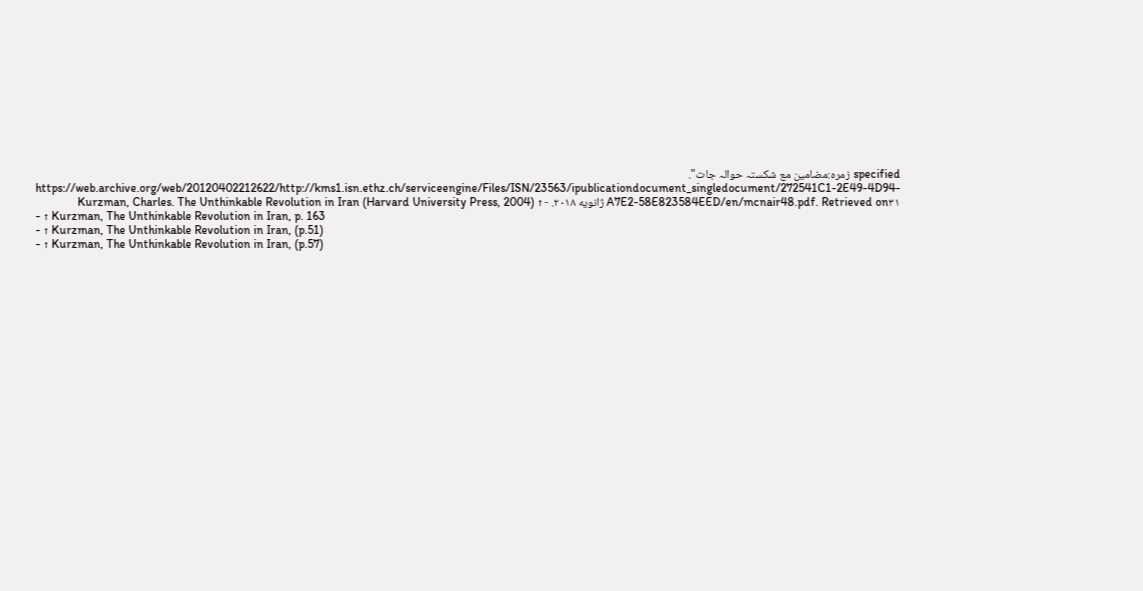specified زمرہ:مضامین مع شکستہ حوالہ جات". https://web.archive.org/web/20120402212622/http://kms1.isn.ethz.ch/serviceengine/Files/ISN/23563/ipublicationdocument_singledocument/272541C1-2E49-4D94-A7E2-58E823584EED/en/mcnair48.pdf. Retrieved on۳۱ ژانویه ۲۰۱۸. - ↑ Kurzman, Charles. The Unthinkable Revolution in Iran (Harvard University Press, 2004)
- ↑ Kurzman, The Unthinkable Revolution in Iran, p. 163
- ↑ Kurzman, The Unthinkable Revolution in Iran, (p.51)
- ↑ Kurzman, The Unthinkable Revolution in Iran, (p.57)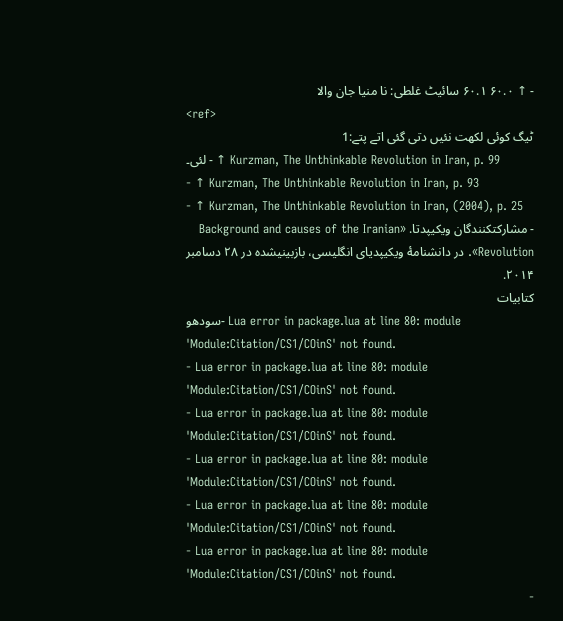- ↑ ۶۰.۰ ۶۰.۱ سائیٹ غلطی: نا منیا جان والا
<ref>
ٹیگ کوئی لکھت نئیں دتی گئی اتے پتے:1
لئی۔ - ↑ Kurzman, The Unthinkable Revolution in Iran, p. 99
- ↑ Kurzman, The Unthinkable Revolution in Iran, p. 93
- ↑ Kurzman, The Unthinkable Revolution in Iran, (2004), p. 25
- مشارکتکنندگان ویکیپدتا. «Background and causes of the Iranian Revolution». در دانشنامهٔ ویکیپدیای انگلیسی، بازبینیشده در ۲۸ دسامبر ۲۰۱۴.
کتابیات
سودھو- Lua error in package.lua at line 80: module 'Module:Citation/CS1/COinS' not found.
- Lua error in package.lua at line 80: module 'Module:Citation/CS1/COinS' not found.
- Lua error in package.lua at line 80: module 'Module:Citation/CS1/COinS' not found.
- Lua error in package.lua at line 80: module 'Module:Citation/CS1/COinS' not found.
- Lua error in package.lua at line 80: module 'Module:Citation/CS1/COinS' not found.
- Lua error in package.lua at line 80: module 'Module:Citation/CS1/COinS' not found.
-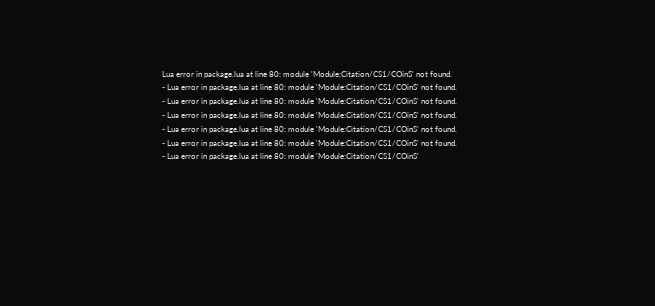Lua error in package.lua at line 80: module 'Module:Citation/CS1/COinS' not found.
- Lua error in package.lua at line 80: module 'Module:Citation/CS1/COinS' not found.
- Lua error in package.lua at line 80: module 'Module:Citation/CS1/COinS' not found.
- Lua error in package.lua at line 80: module 'Module:Citation/CS1/COinS' not found.
- Lua error in package.lua at line 80: module 'Module:Citation/CS1/COinS' not found.
- Lua error in package.lua at line 80: module 'Module:Citation/CS1/COinS' not found.
- Lua error in package.lua at line 80: module 'Module:Citation/CS1/COinS'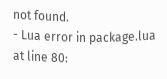not found.
- Lua error in package.lua at line 80: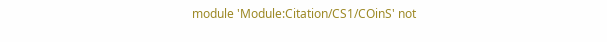module 'Module:Citation/CS1/COinS' not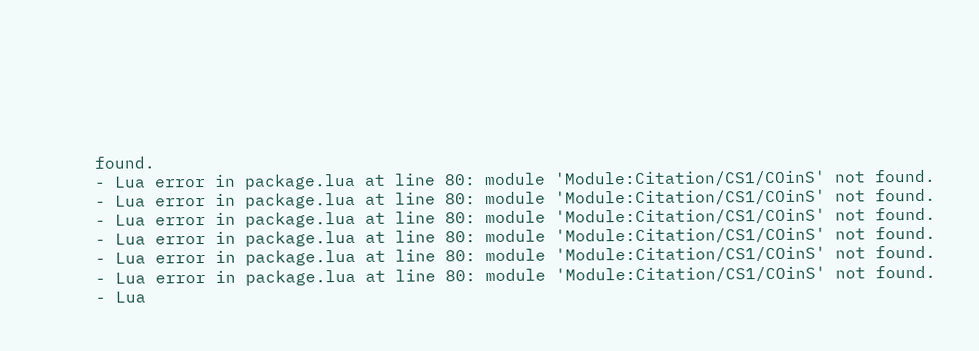found.
- Lua error in package.lua at line 80: module 'Module:Citation/CS1/COinS' not found.
- Lua error in package.lua at line 80: module 'Module:Citation/CS1/COinS' not found.
- Lua error in package.lua at line 80: module 'Module:Citation/CS1/COinS' not found.
- Lua error in package.lua at line 80: module 'Module:Citation/CS1/COinS' not found.
- Lua error in package.lua at line 80: module 'Module:Citation/CS1/COinS' not found.
- Lua error in package.lua at line 80: module 'Module:Citation/CS1/COinS' not found.
- Lua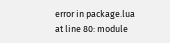error in package.lua at line 80: module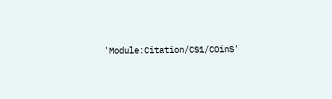'Module:Citation/CS1/COinS'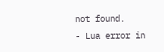not found.
- Lua error in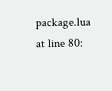package.lua at line 80: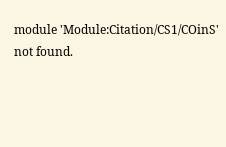module 'Module:Citation/CS1/COinS' not found.